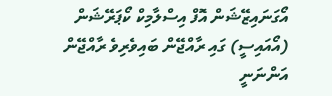އޯގަނައިޒޭޝަން އޮފް އިސްލާމިކް ކޯޕަރޭޝަން (އޯއައިސީ) ގައި ރާއްޖޭން ބައިވެރިވެ ރާއްޖޭން އަންނަނީ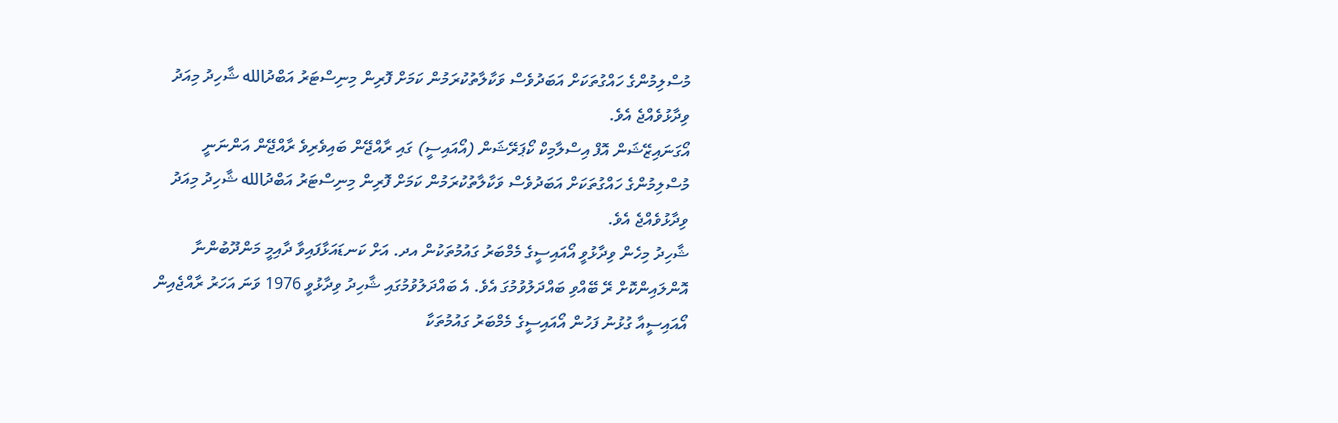މުސްލިމުންގެ ހައްގުތަކަށް އަބަދުވެސް ވަކާލާތުކުރަމުން ކަމަށް ފޮރިން މިނިސްޓަރު އަބްދުالله ޝާހިދު މިއަދު ވިދާޅުވެއްޖެ އެވެ.
އޯގަނައިޒޭޝަން އޮފް އިސްލާމިކް ކޯޕަރޭޝަން (އޯއައިސީ) ގައި ރާއްޖޭން ބައިވެރިވެ ރާއްޖޭން އަންނަނީ މުސްލިމުންގެ ހައްގުތަކަށް އަބަދުވެސް ވަކާލާތުކުރަމުން ކަމަށް ފޮރިން މިނިސްޓަރު އަބްދުالله ޝާހިދު މިއަދު ވިދާޅުވެއްޖެ އެވެ.
ޝާހިދު މިހެން ވިދާޅުވީ އޯއައިސީގެ މެމްބަރު ގައުމުތަކުން އދ. އަށް ކަނޑައަޅާފައިވާ ދާއިމީ މަންދޫބުންނާ އޮންލައިންކޮށް ރޭ ބޭއްވި ބައްދަލުވުމުގަ އެވެ. އެ ބައްދަލުވުމުގައި ޝާހިދު ވިދާޅުވީ 1976 ވަނަ އަހަރު ރާއްޖެއިން އޯއައިސީއާ ގުޅުނު ފަހުން އޯއައިސީގެ މެމްބަރު ގައުމުތަކާ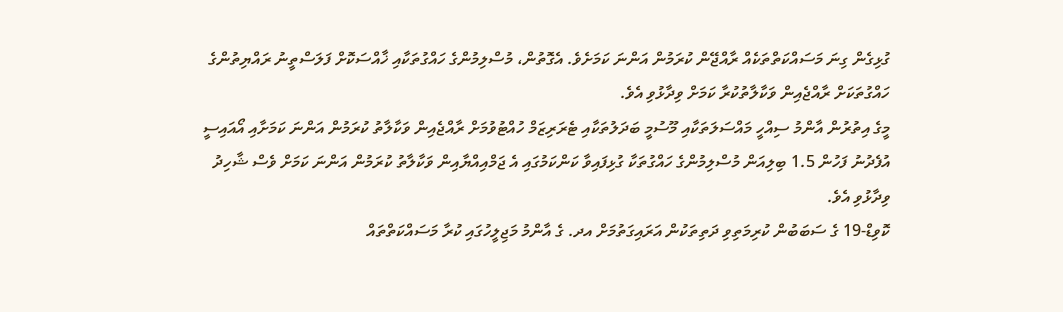ގުޅިގެން ގިނަ މަސައްކަތްތަކެއް ރާއްޖޭން ކުރަމުން އަންނަ ކަމަށެވެ. އެގޮތުން، މުސްލިމުންގެ ހައްގުތަކާއި ޚާއްސަކޮށް ފަލަސްތީނު ރައްޔިތުންގެ ހައްގުތަކަށް ރާއްޖެއިން ވަކާލާތުކުރާ ކަމަށް ވިދާޅުވި އެވެ.
މީގެ އިތުރުން އާންމު ސިއްހީ މައްސަލަތަކާއި މޫސުމީ ބަދަލުތަކާއި ޓެރަރިޒަމް ހުއްޓުވުމަށް ރާއްޖެއިން ވަކާލާތު ކުރަމުން އަންނަ ކަމަށާއި އޯއައިސީ އުފެދުނު ފަހުން 1.5 ބިލިއަން މުސްލިމުންގެ ހައްގުތަކާ ގުޅިފައިވާ ކަންކަމުގައި އެ ޖަމްއިއްޔާއިން ވަކާލާތު ކުރަމުން އަންނަ ކަމަށް ވެސް ޝާހިދު ވިދާޅުވި އެވެ.
ކޮވިޑް-19 ގެ ސަބަބުން ކުރިމަތިވި ދަތިތަކުން އަރައިގަތުމަށް އދ. ގެ އާންމު މަޖިލީހުގައި ކުރާ މަސައްކަތްތައް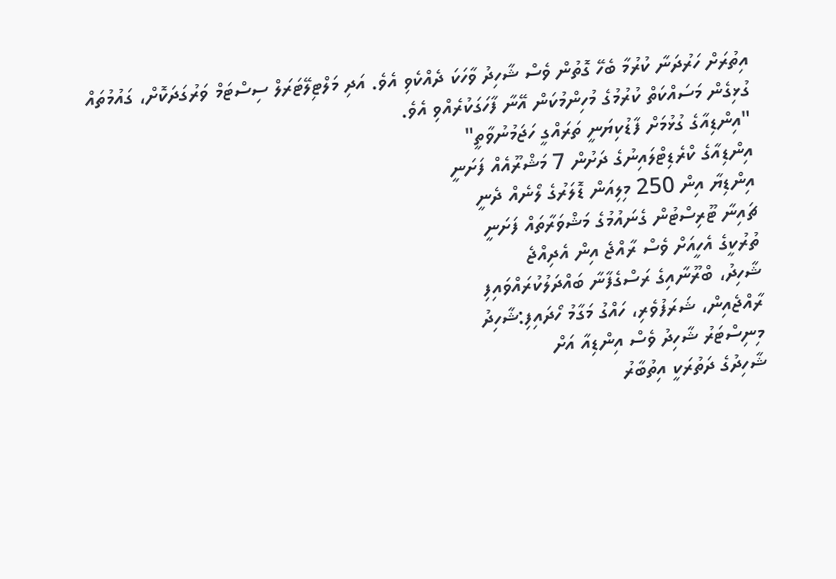އިތުރަށް ހަރުދަނާ ކުރުމާ ބެހޭ ގޮތުން ވެސް ޝާހިދު ވާހަކަ ދެއްކެވި އެވެ. އަދި މަލްޓިލޭޓަރަލް ސިސްޓަމް ވަރުގަދަކޮށް، ގައުމުތައް ގުޅިގެން މަސައްކަތް ކުރުމުގެ މުހިންމުކަން އޭނާ ފާހަގަކުރެއްވި އެވެ.
"އިންޑިއާގެ ގުޅުމަށް ފާޑުކިޔަނީ ތަރައްގީ ހަޖަމުނުވާތީ"
އިންޑިއާގެ ކްރެޑިޓްލައިނުގެ ދަށުން 7 މަޝްރޫއެއް ފަށަނީ
އިންޑިޔާ އިން 250 މިލިއަން ޑޮލަރުގެ ލޯނެއް ދެނީ
ޗައިނާ ޓޫރިސްޓުން ގެނައުމުގެ މަޝްވަރާތައް ފަށަނީ
ތުރުކީގެ އެހީއަށް ވެސް ރާއްޖެ އިން އެދިއްޖެ
ޝާހިދު، ބްރޫނާއިގެ ރަސްގެފާނާ ބައްދަލުކުރައްވައިފި
ރާއްޖެއިން، ޝަރަފުވެރި، ހައްގު މަގާމު ހޯދައިފި:ޝާހިދު
މިނިސްޓަރު ޝާހިދު ވެސް އިންޑިއާ އަށް
ޝާހިދުގެ ދަތުރަކީ އިތުބާރު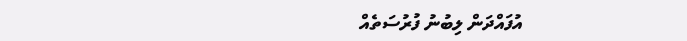އުފައްދަން ލިބުނު ފުރުސަތެއް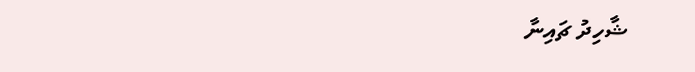ޝާހިދު ޗައިނާ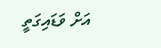އަށް ވަޑައިގަތީ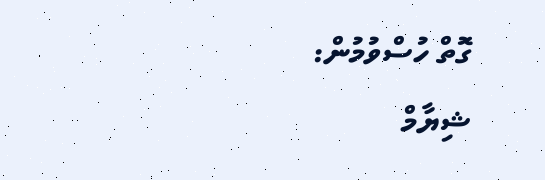ގޮތް ހުސްވުމުން: ޝިޔާމް